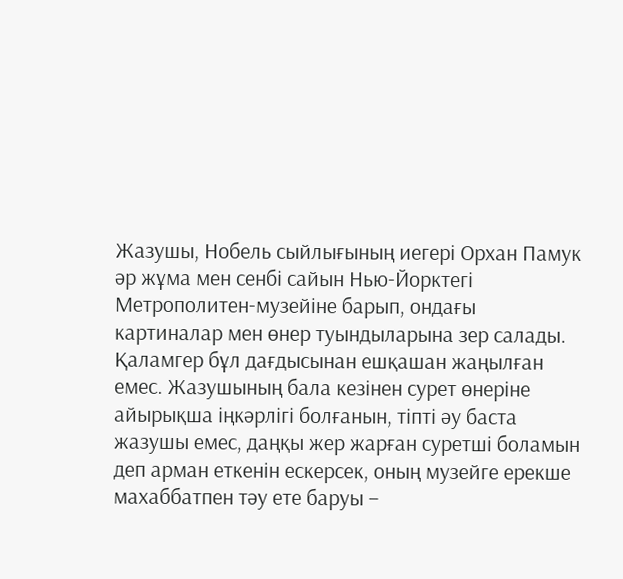Жазушы, Нобель сыйлығының иегері Орхан Памук әр жұма мен сенбі сайын Нью-Йорктегі Метрополитен-музейіне барып, ондағы картиналар мен өнер туындыларына зер салады. Қаламгер бұл дағдысынан ешқашан жаңылған емес. Жазушының бала кезінен сурет өнеріне айырықша іңкәрлігі болғанын, тіпті әу баста жазушы емес, даңқы жер жарған суретші боламын деп арман еткенін ескерсек, оның музейге ерекше махаббатпен тәу ете баруы –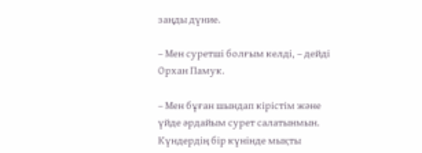заңды дүние.

– Мен суретші болғым келді, – дейді Орхан Памук.

– Мен бұған шындап кірістім және үйде әрдайым сурет салатынмын. Күндердің бір күнінде мықты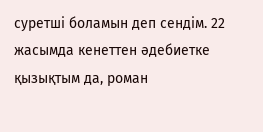суретші боламын деп сендім. 22 жасымда кенеттен әдебиетке қызықтым да, роман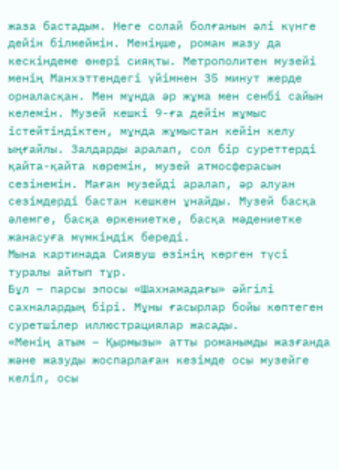жаза бастадым. Неге солай болғанын әлі күнге дейін білмеймін. Меніңше, роман жазу да кескіндеме өнері сияқты. Метрополитен музейі менің Манхэттендегі үйімнен 35 минут жерде орналасқан. Мен мұнда әр жұма мен сенбі сайын келемін. Музей кешкі 9-ға дейін жұмыс істейтіндіктен, мұнда жұмыстан кейін келу ыңғайлы. Залдарды аралап, сол бір суреттерді қайта-қайта көремін, музей атмосферасын сезінемін. Маған музейді аралап, әр алуан сезімдерді бастан кешкен ұнайды. Музей басқа әлемге, басқа өркениетке, басқа мәдениетке жанасуға мүмкіндік береді.
Мына картинада Сиявуш өзінің көрген түсі туралы айтып тұр.
Бұл – парсы эпосы «Шахнамадағы» әйгілі сахналардың бірі. Мұны ғасырлар бойы көптеген суретшілер иллюстрациялар жасады.
«Менің атым – Қырмызы» атты романымды жазғанда және жазуды жоспарлаған кезімде осы музейге келіп, осы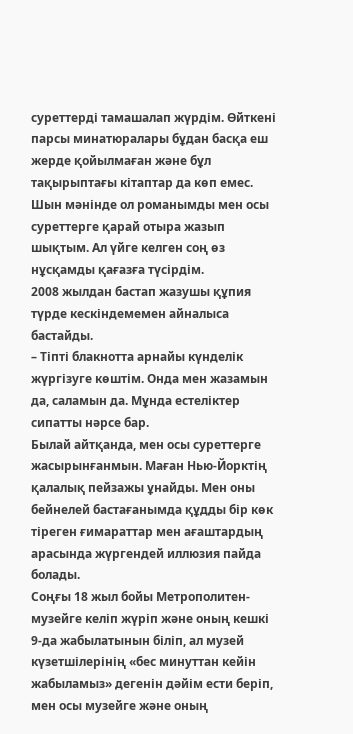суреттерді тамашалап жүрдім. Өйткені парсы минатюралары бұдан басқа еш жерде қойылмаған және бұл тақырыптағы кітаптар да көп емес. Шын мәнінде ол романымды мен осы суреттерге қарай отыра жазып шықтым. Ал үйге келген соң өз нұсқамды қағазға түсірдім.
2008 жылдан бастап жазушы құпия түрде кескіндемемен айналыса бастайды.
– Тіпті блакнотта арнайы күнделік жүргізуге көштім. Онда мен жазамын да, саламын да. Мұнда естеліктер сипатты нәрсе бар.
Былай айтқанда, мен осы суреттерге жасырынғанмын. Маған Нью-Йорктің қалалық пейзажы ұнайды. Мен оны бейнелей бастағанымда құдды бір көк тіреген ғимараттар мен ағаштардың арасында жүргендей иллюзия пайда болады.
Соңғы 18 жыл бойы Метрополитен-музейге келіп жүріп және оның кешкі 9-да жабылатынын біліп, ал музей күзетшілерінің «бес минуттан кейін жабыламыз» дегенін дәйім ести беріп, мен осы музейге және оның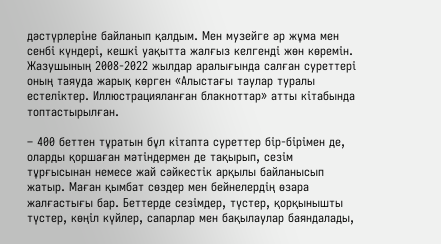дәстүрлеріне байланып қалдым. Мен музейге әр жұма мен сенбі күндері, кешкі уақытта жалғыз келгенді жөн көремін.
Жазушының 2008-2022 жылдар аралығында салған суреттері оның таяуда жарық көрген «Алыстағы таулар туралы естеліктер. Иллюстрацияланған блакноттар» атты кітабында топтастырылған.

– 400 беттен тұратын бұл кітапта суреттер бір-бірімен де, оларды қоршаған мәтіндермен де тақырып, сезім тұрғысынан немесе жай сәйкестік арқылы байланысып жатыр. Маған қымбат сөздер мен бейнелердің өзара жалғастығы бар. Беттерде сезімдер, түстер, қорқынышты түстер, көңіл күйлер, сапарлар мен бақылаулар баяндалады,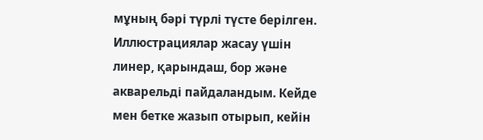мұның бәрі түрлі түсте берілген. Иллюстрациялар жасау үшін линер, қарындаш, бор және акварельді пайдаландым. Кейде мен бетке жазып отырып, кейін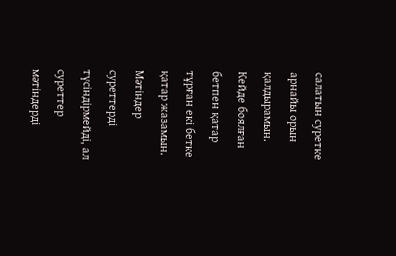салатын суретке арнайы орын қалдырамын. Кейде боялған бетпен қатар тұрған екі бетке қатар жазамын. Мәтіндер суреттерді түсіндірмейді, ал суреттер мәтіндерді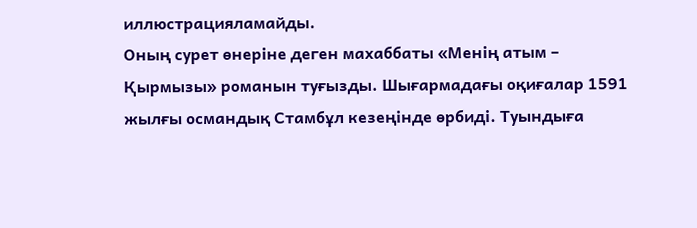иллюстрацияламайды.
Оның сурет өнеріне деген махаббаты «Менің атым – Қырмызы» романын туғызды. Шығармадағы оқиғалар 1591 жылғы османдық Стамбұл кезеңінде өрбиді. Туындыға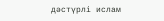дәстүрлі ислам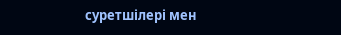суретшілері мен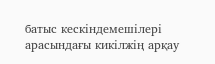батыс кескіндемешілері арасындағы кикілжің арқау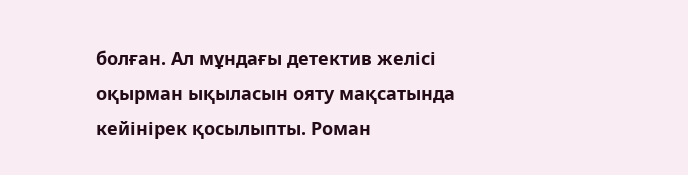болған. Ал мұндағы детектив желісі оқырман ықыласын ояту мақсатында кейінірек қосылыпты. Роман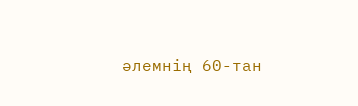әлемнің 60-тан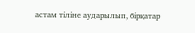астам тіліне аударылып, бірқатар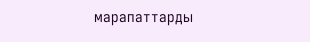марапаттарды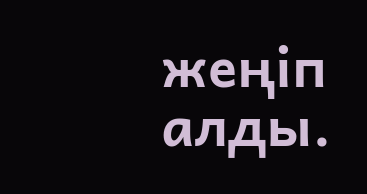жеңіп алды.